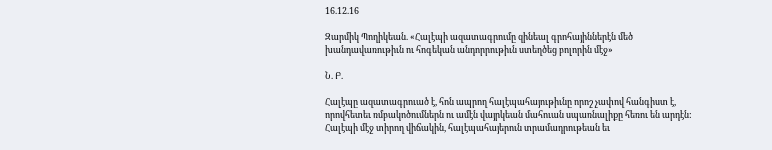16.12.16

Զարմիկ Պողիկեան. «Հալէպի ազատագրումը զինեալ գրոհայիններէն մեծ խանդավառութիւն ու հոգեկան անդորրութիւն ստեղծեց բոլորին մէջ»

Ն. Բ.

Հալէպը ազատագրուած է, հոն ապրող հալէպահայութիւնը որոշ չափով հանգիստ է, որովհետեւ ռմբակոծումներն ու ամէն վայրկեան մահուան սպառնալիքը հեռու են արդէն: Հալէպի մէջ տիրող վիճակին, հալէպահայերուն տրամադրութեան եւ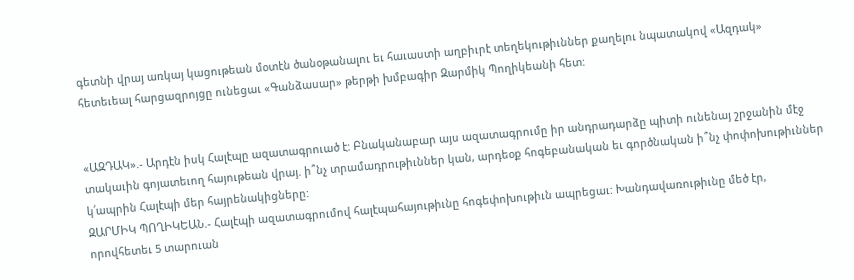գետնի վրայ առկայ կացութեան մօտէն ծանօթանալու եւ հաւաստի աղբիւրէ տեղեկութիւններ քաղելու նպատակով «Ազդակ» հետեւեալ հարցազրոյցը ունեցաւ «Գանձասար» թերթի խմբագիր Զարմիկ Պողիկեանի հետ:


«ԱԶԴԱԿ».- Արդէն իսկ Հալէպը ազատագրուած է: Բնականաբար այս ազատագրումը իր անդրադարձը պիտի ունենայ շրջանին մէջ տակաւին գոյատեւող հայութեան վրայ. ի՞նչ տրամադրութիւններ կան, արդեօք հոգեբանական եւ գործնական ի՞նչ փոփոխութիւններ կ՛ապրին Հալէպի մեր հայրենակիցները:
ԶԱՐՄԻԿ ՊՈՂԻԿԵԱՆ.- Հալէպի ազատագրումով հալէպահայութիւնը հոգեփոխութիւն ապրեցաւ: Խանդավառութիւնը մեծ էր, որովհետեւ 5 տարուան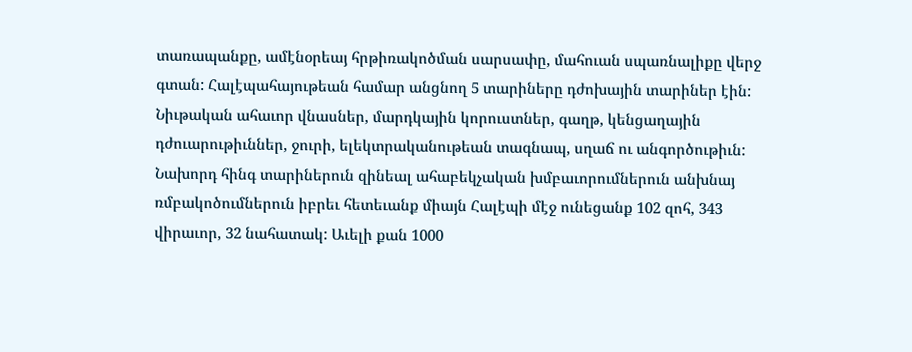տառապանքը, ամէնօրեայ հրթիռակոծման սարսափը, մահուան սպառնալիքը վերջ գտան: Հալէպահայութեան համար անցնող 5 տարիները դժոխային տարիներ էին: Նիւթական ահաւոր վնասներ, մարդկային կորուստներ, գաղթ, կենցաղային դժուարութիւններ, ջուրի, ելեկտրականութեան տագնապ, սղաճ ու անգործութիւն:
Նախորդ հինգ տարիներուն զինեալ ահաբեկչական խմբաւորումներուն անխնայ ռմբակոծումներուն իբրեւ հետեւանք միայն Հալէպի մէջ ունեցանք 102 զոհ, 343 վիրաւոր, 32 նահատակ: Աւելի քան 1000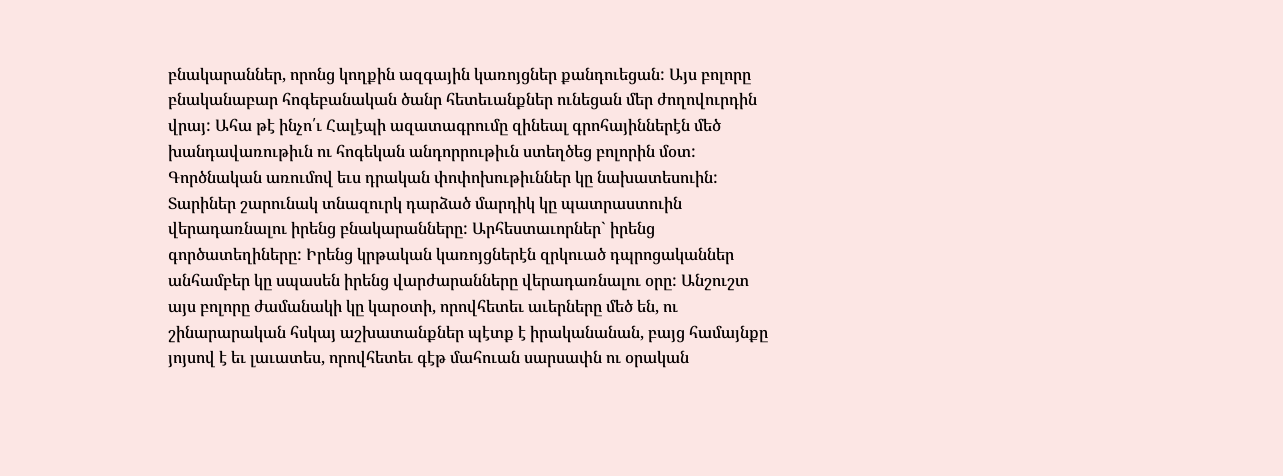բնակարաններ, որոնց կողքին ազգային կառոյցներ քանդուեցան: Այս բոլորը բնականաբար հոգեբանական ծանր հետեւանքներ ունեցան մեր ժողովուրդին վրայ: Ահա թէ ինչո՛ւ Հալէպի ազատագրումը զինեալ գրոհայիններէն մեծ խանդավառութիւն ու հոգեկան անդորրութիւն ստեղծեց բոլորին մօտ: Գործնական առումով եւս դրական փոփոխութիւններ կը նախատեսուին: Տարիներ շարունակ տնազուրկ դարձած մարդիկ կը պատրաստուին վերադառնալու իրենց բնակարանները: Արհեստաւորներ` իրենց գործատեղիները: Իրենց կրթական կառոյցներէն զրկուած դպրոցականներ անհամբեր կը սպասեն իրենց վարժարանները վերադառնալու օրը: Անշուշտ այս բոլորը ժամանակի կը կարօտի, որովհետեւ աւերները մեծ են, ու շինարարական հսկայ աշխատանքներ պէտք է իրականանան, բայց համայնքը յոյսով է եւ լաւատես, որովհետեւ գէթ մահուան սարսափն ու օրական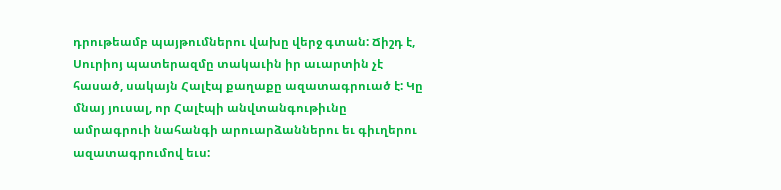դրութեամբ պայթումներու վախը վերջ գտան: Ճիշդ է, Սուրիոյ պատերազմը տակաւին իր աւարտին չէ հասած, սակայն Հալէպ քաղաքը ազատագրուած է: Կը մնայ յուսալ, որ Հալէպի անվտանգութիւնը ամրագրուի նահանգի արուարձաններու եւ գիւղերու ազատագրումով եւս: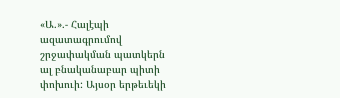«Ա.».- Հալէպի ազատագրումով շրջափակման պատկերն ալ բնականաբար պիտի փոխուի: Այսօր երթեւեկի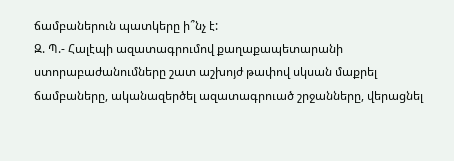ճամբաներուն պատկերը ի՞նչ է:
Զ. Պ.- Հալէպի ազատագրումով քաղաքապետարանի ստորաբաժանումները շատ աշխոյժ թափով սկսան մաքրել ճամբաները, ականազերծել ազատագրուած շրջանները, վերացնել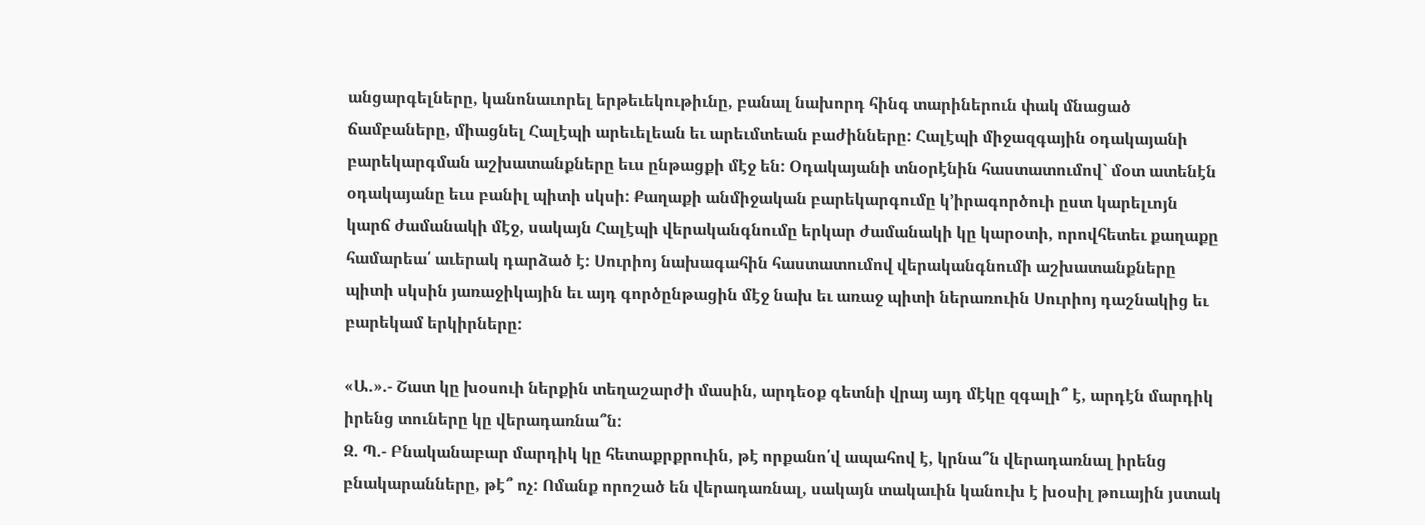անցարգելները, կանոնաւորել երթեւեկութիւնը, բանալ նախորդ հինգ տարիներուն փակ մնացած ճամբաները, միացնել Հալէպի արեւելեան եւ արեւմտեան բաժինները: Հալէպի միջազգային օդակայանի բարեկարգման աշխատանքները եւս ընթացքի մէջ են: Օդակայանի տնօրէնին հաստատումով` մօտ ատենէն օդակայանը եւս բանիլ պիտի սկսի: Քաղաքի անմիջական բարեկարգումը կ՚իրագործուի ըստ կարելւոյն կարճ ժամանակի մէջ, սակայն Հալէպի վերականգնումը երկար ժամանակի կը կարօտի, որովհետեւ քաղաքը համարեա՛ աւերակ դարձած է: Սուրիոյ նախագահին հաստատումով վերականգնումի աշխատանքները պիտի սկսին յառաջիկային եւ այդ գործընթացին մէջ նախ եւ առաջ պիտի ներառուին Սուրիոյ դաշնակից եւ բարեկամ երկիրները:

«Ա.».- Շատ կը խօսուի ներքին տեղաշարժի մասին, արդեօք գետնի վրայ այդ մէկը զգալի՞ է, արդէն մարդիկ իրենց տուները կը վերադառնա՞ն:
Զ. Պ.- Բնականաբար մարդիկ կը հետաքրքրուին, թէ որքանո՛վ ապահով է, կրնա՞ն վերադառնալ իրենց բնակարանները, թէ՞ ոչ: Ոմանք որոշած են վերադառնալ, սակայն տակաւին կանուխ է խօսիլ թուային յստակ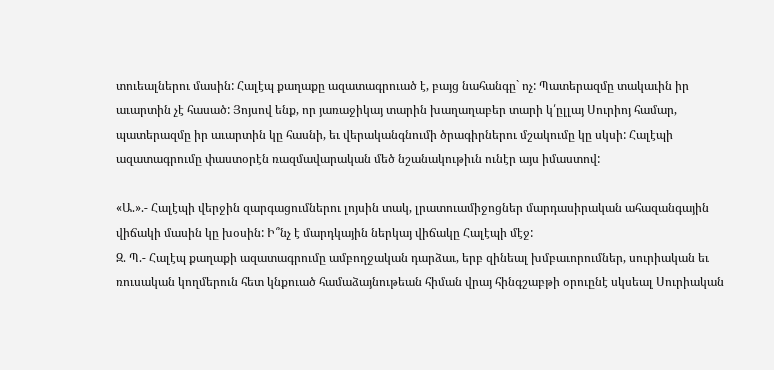տուեալներու մասին: Հալէպ քաղաքը ազատագրուած է, բայց նահանգը` ոչ: Պատերազմը տակաւին իր աւարտին չէ հասած: Յոյսով ենք, որ յառաջիկայ տարին խաղաղաբեր տարի կ՛ըլլայ Սուրիոյ համար, պատերազմը իր աւարտին կը հասնի, եւ վերականգնումի ծրագիրներու մշակումը կը սկսի: Հալէպի ազատագրումը փաստօրէն ռազմավարական մեծ նշանակութիւն ունէր այս իմաստով:

«Ա.».- Հալէպի վերջին զարգացումներու լոյսին տակ, լրատուամիջոցներ մարդասիրական ահազանգային վիճակի մասին կը խօսին: Ի՞նչ է մարդկային ներկայ վիճակը Հալէպի մէջ:
Զ. Պ.- Հալէպ քաղաքի ազատագրումը ամբողջական դարձաւ, երբ զինեալ խմբաւորումներ, սուրիական եւ ռուսական կողմերուն հետ կնքուած համաձայնութեան հիման վրայ հինգշաբթի օրուընէ սկսեալ Սուրիական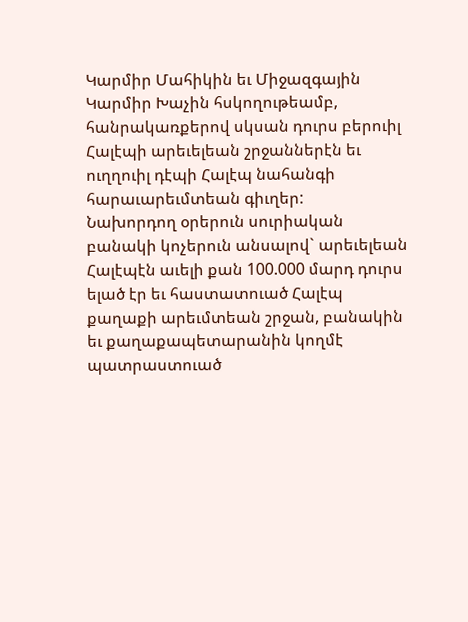Կարմիր Մահիկին եւ Միջազգային Կարմիր Խաչին հսկողութեամբ, հանրակառքերով սկսան դուրս բերուիլ Հալէպի արեւելեան շրջաններէն եւ ուղղուիլ դէպի Հալէպ նահանգի հարաւարեւմտեան գիւղեր:
Նախորդող օրերուն սուրիական բանակի կոչերուն անսալով` արեւելեան Հալէպէն աւելի քան 100.000 մարդ դուրս ելած էր եւ հաստատուած Հալէպ քաղաքի արեւմտեան շրջան, բանակին եւ քաղաքապետարանին կողմէ պատրաստուած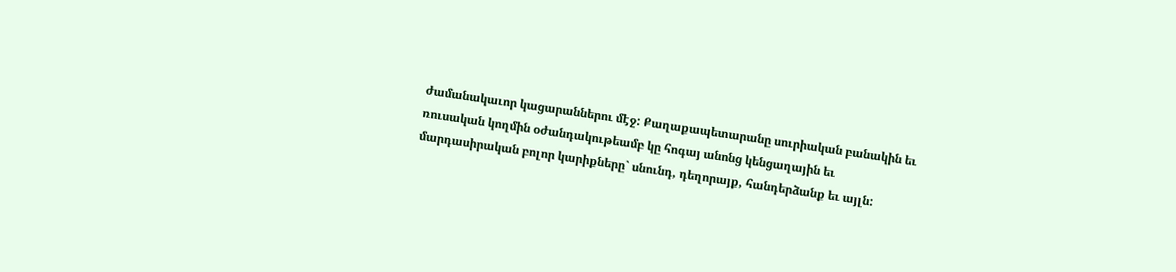ժամանակաւոր կացարաններու մէջ: Քաղաքապետարանը սուրիական բանակին եւ ռուսական կողմին օժանդակութեամբ կը հոգայ անոնց կենցաղային եւ մարդասիրական բոլոր կարիքները` սնունդ, դեղորայք, հանդերձանք եւ այլն: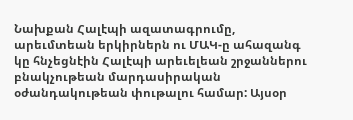Նախքան Հալէպի ազատագրումը, արեւմտեան երկիրներն ու ՄԱԿ-ը ահազանգ կը հնչեցնէին Հալէպի արեւելեան շրջաններու բնակչութեան մարդասիրական օժանդակութեան փութալու համար: Այսօր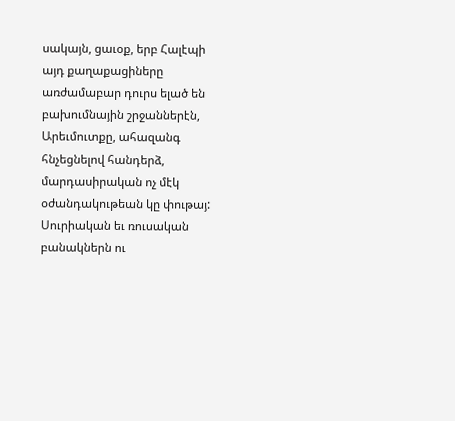սակայն, ցաւօք, երբ Հալէպի այդ քաղաքացիները առժամաբար դուրս ելած են բախումնային շրջաններէն, Արեւմուտքը, ահազանգ հնչեցնելով հանդերձ, մարդասիրական ոչ մէկ օժանդակութեան կը փութայ: Սուրիական եւ ռուսական բանակներն ու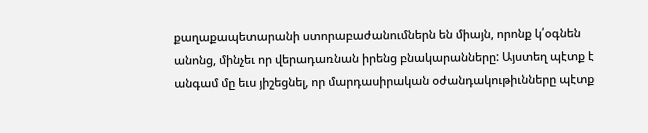քաղաքապետարանի ստորաբաժանումներն են միայն, որոնք կ՛օգնեն անոնց, մինչեւ որ վերադառնան իրենց բնակարանները: Այստեղ պէտք է անգամ մը եւս յիշեցնել, որ մարդասիրական օժանդակութիւնները պէտք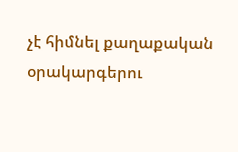չէ հիմնել քաղաքական օրակարգերու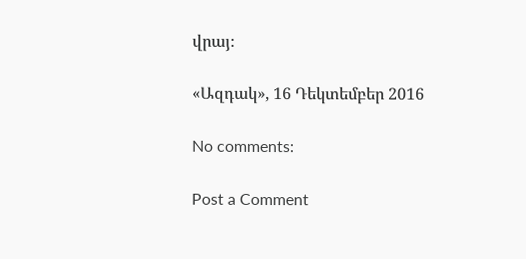վրայ։

«Ազդակ», 16 Դեկտեմբեր 2016

No comments:

Post a Comment